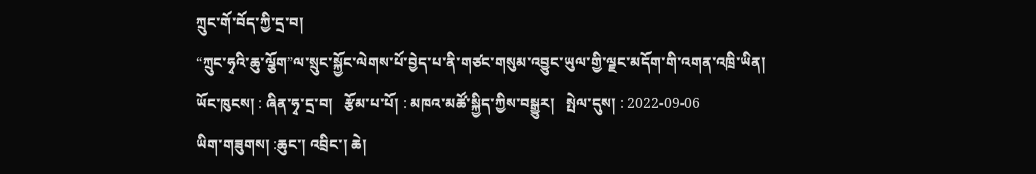ཀྲུང་གོ་བོད་ཀྱི་དྲ་བ།
“ཀྲུང་ཧྭའི་ཆུ་ལྕོག”ལ་སྲུང་སྐྱོང་ལེགས་པོ་བྱེད་པ་ནི་གཙང་གསུམ་འབྱུང་ཡུལ་གྱི་ལྗང་མདོག་གི་འགན་འཁྲི་ཡིན།
ཡོང་ཁུངས། : ཞིན་ཧྭ་དྲ་བ།   རྩོམ་པ་པོ། : མཁའ་མཚོ་སྐྱིད་ཀྱིས་བསྒྱུར།   སྤེལ་དུས། : 2022-09-06
ཡིག་གཟུགས། :ཆུང་། འབྲིང་། ཆེ།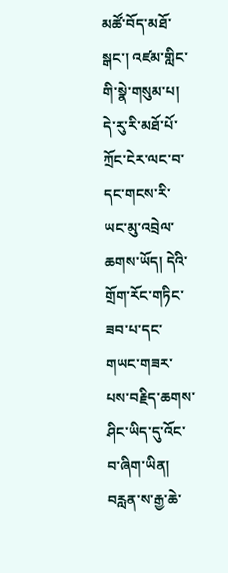མཚོ་བོད་མཐོ་སྒང་། འཛམ་གླིང་གི་སྣེ་གསུམ་པ།
དེ་རུ་རི་མཐོ་པོ་ཀྲོང་ངེར་ལང་བ་དང་གངས་རི་ཡང་མུ་འབྲེལ་ཆགས་ཡོད། དེའི་གྲོག་རོང་གཏིང་ཟབ་པ་དང་གཡང་གཟར་པས་བརྗིད་ཆགས་ཤིང་ཡིད་དུ་འོང་བ་ཞིག་ཡིན། བརླན་ས་རྒྱ་ཆེ་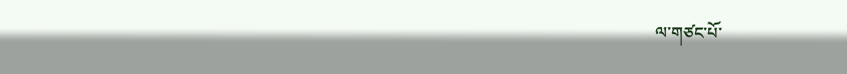ལ་གཙང་པོ་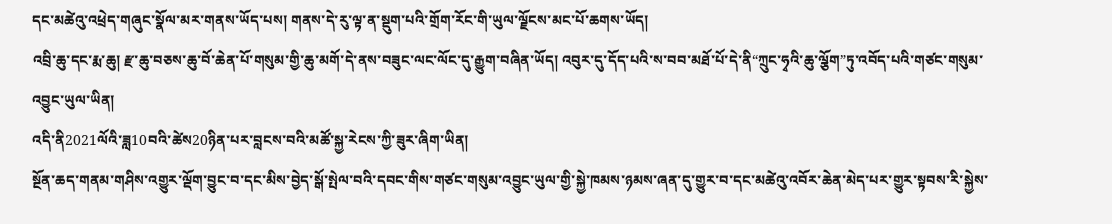དང་མཚེའུ་འཕྲེད་གཞུང་སྣོལ་མར་གནས་ཡོད་པས། གནས་དེ་རུ་ལྟ་ན་སྡུག་པའི་གྲོག་རོང་གི་ཡུལ་ལྗོངས་མང་པོ་ཆགས་ཡོད།
འབྲི་ཆུ་དང་རྨ་ཆུ། རྫ་ཆུ་བཅས་ཆུ་བོ་ཆེན་པོ་གསུམ་གྱི་ཆུ་མགོ་དེ་ནས་བཟུང་ལང་ལོང་དུ་རྒྱུག་བཞིན་ཡོད། འབུར་དུ་དོད་པའི་ས་བབ་མཐོ་པོ་དེ་ནི“ཀྲུང་ཧྭའི་ཆུ་ལྕོག”ཏུ་འབོད་པའི་གཙང་གསུམ་འབྱུང་ཡུལ་ཡིན།
འདི་ནི2021ལོའི་ཟླ10བའི་ཚེས20ཉིན་པར་བླངས་བའི་མཚོ་སྐྱ་རེངས་ཀྱི་ཟུར་ཞིག་ཡིན།
སྔོན་ཆད་གནམ་གཤིས་འགྱུར་ལྡོག་བྱུང་བ་དང་མིས་བྱེད་སྒོ་སྤེལ་བའི་དབང་གིས་གཙང་གསུམ་འབྱུང་ཡུལ་གྱི་སྐྱེ་ཁམས་ཉམས་ཞན་དུ་གྱུར་བ་དང་མཚེའུ་འབོར་ཆེན་མེད་པར་གྱུར་སྟབས་རི་སྐྱེས་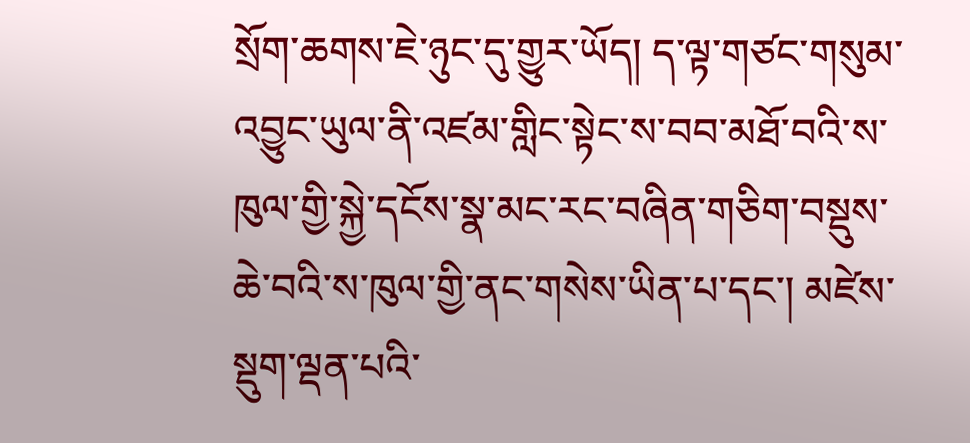སྲོག་ཆགས་ཇེ་ཉུང་དུ་གྱུར་ཡོད། ད་ལྟ་གཙང་གསུམ་འབྱུང་ཡུལ་ནི་འཛམ་གླིང་སྟེང་ས་བབ་མཐོ་བའི་ས་ཁུལ་གྱི་སྐྱེ་དངོས་སྣ་མང་རང་བཞིན་གཅིག་བསྡུས་ཆེ་བའི་ས་ཁུལ་གྱི་ནང་གསེས་ཡིན་པ་དང་། མཛེས་སྡུག་ལྡན་པའི་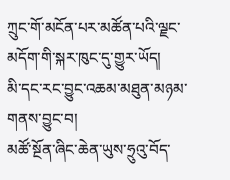ཀྲུང་གོ་མངོན་པར་མཚོན་པའི་ལྗང་མདོག་གི་སྐར་ཁུང་དུ་གྱུར་ཡོད།
མི་དང་རང་བྱུང་འཆམ་མཐུན་མཉམ་གནས་བྱུང་བ།
མཚོ་སྔོན་ཞིང་ཆེན་ཡུས་ཧྲུའུ་བོད་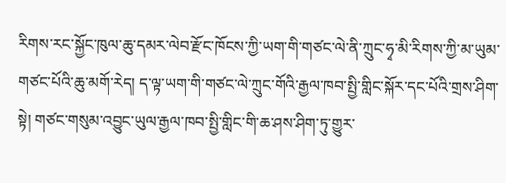རིགས་རང་སྐྱོང་ཁུལ་ཆུ་དམར་ལེབ་རྫོང་ཁོངས་ཀྱི་ཡག་གི་གཙང་ལེ་ནི་ཀྲུང་ཧྭ་མི་རིགས་ཀྱི་མ་ཡུམ་གཙང་པོའི་ཆུ་མགོ་རེད། ད་ལྟ་ཡག་གི་གཙང་ལེ་ཀྲུང་གོའི་རྒྱལ་ཁབ་སྤྱི་གླིང་སྐོར་དང་པོའི་གྲས་ཤིག་སྟེ། གཙང་གསུམ་འབྱུང་ཡུལ་རྒྱལ་ཁབ་སྤྱི་གླིང་གི་ཆ་ཤས་ཤིག་ཏུ་གྱུར་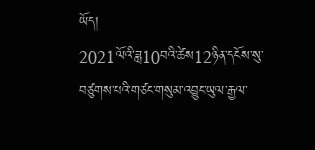ཡོད།
2021ལོའི་ཟླ10བའི་ཚེས12ཉིན་དངོས་སུ་བཙུགས་པའི་གཙང་གསུམ་འབྱུང་ཡུལ་རྒྱལ་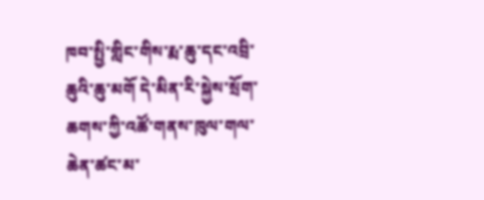ཁབ་སྤྱི་གླིང་གིས་རྨ་ཆུ་དང་འབྲི་ཆུའི་ཆུ་མགོ དེ་མིན་རི་སྐྱེས་སྲོག་ཆགས་ཀྱི་འཚོ་གནས་ཁུལ་གལ་ཆེན་ཚང་མ་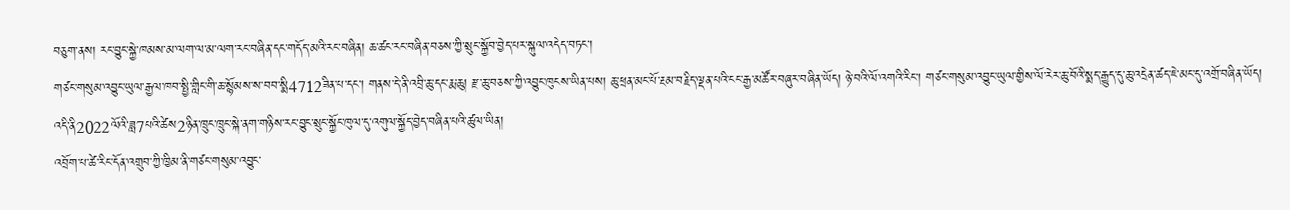བཅུག་ནས། རང་བྱུང་སྐྱེ་ཁམས་མ་ལག་ལ་མ་ལག་རང་བཞིན་དང་གདོད་མའི་རང་བཞིན། ཆ་ཚང་རང་བཞིན་བཅས་ཀྱི་སྲུང་སྐྱོབ་བྱེད་པར་སྐུལ་འདེད་བཏང་།
གཙང་གསུམ་འབྱུང་ཡུལ་རྒྱལ་ཁབ་སྤྱི་གླིང་གི་ཆ་སྙོམས་ས་བབ་སྨི4712ཟིན་པ་དང་། གནས་དེ་ནི་འབྲི་ཆུ་དང་རྨ་ཆུ། རྫ་ཆུ་བཅས་ཀྱི་འབྱུང་ཁུངས་ཡིན་པས། ཆུ་ཕྲན་མང་པོ་རྔམ་བརྗིད་ལྡན་པའི་ངང་རྒྱ་མཚོར་བཞུར་བཞིན་ཡོད། ཉེ་བའི་ལོ་འགའི་རིང་། གཙང་གསུམ་འབྱུང་ཡུལ་གྱིས་ལོ་རེར་ཆུ་བོའི་སྨད་རྒྱུད་དུ་ཆུ་འདྲེན་ཚད་ཇེ་མང་དུ་འགྲོ་བཞིན་ཡོད།
འདི་ནི2022ལོའི་ཟླ7པའི་ཚེས2ཉིན་ཁྲུང་ཁྲུང་སྐེ་ནག་གཉིས་རང་བྱུང་སྲུང་སྐྱོང་ཁུལ་དུ་འགུལ་སྐྱོད་བྱེད་བཞིན་པའི་ཚུལ་ཡིན།
འབྲོག་པ་ཚེ་རིང་དོན་འགྲུབ་ཀྱི་ཁྱིམ་ནི་གཙང་གསུམ་འབྱུང་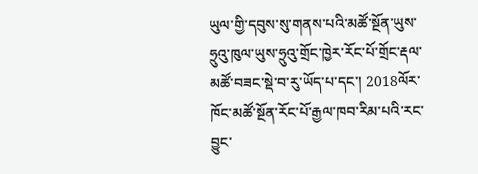ཡུལ་གྱི་དབུས་སུ་གནས་པའི་མཚོ་སྔོན་ཡུས་ཧྲུའུ་ཁུལ་ཡུས་ཧྲུའུ་གྲོང་ཁྱེར་རོང་པོ་གྲོང་རྡལ་མཚོ་བཟང་སྡེ་བ་རུ་ཡོད་པ་དང་། 2018ལོར་ཁོང་མཚོ་སྔོན་རོང་པོ་རྒྱལ་ཁབ་རིམ་པའི་རང་བྱུང་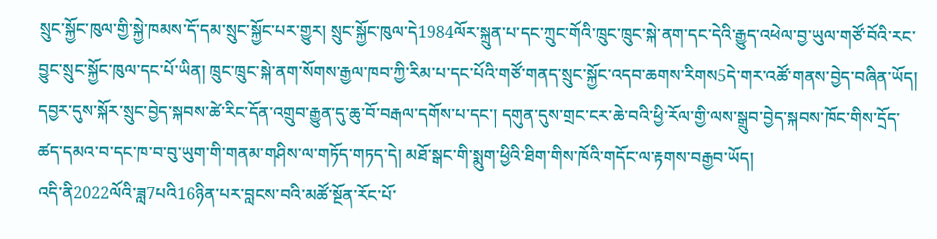སྲུང་སྐྱོང་ཁུལ་གྱི་སྐྱེ་ཁམས་དོ་དམ་སྲུང་སྐྱོང་པར་གྱུར། སྲུང་སྐྱོང་ཁུལ་དེ1984ལོར་སྐྲུན་པ་དང་ཀྲུང་གོའི་ཁྲུང་ཁྲུང་སྐེ་ནག་དང་དེའི་རྒྱུད་འཕེལ་བྱ་ཡུལ་གཙོ་བོའི་རང་བྱུང་སྲུང་སྐྱོང་ཁུལ་དང་པོ་ཡིན། ཁྲུང་ཁྲུང་སྐེ་ནག་སོགས་རྒྱལ་ཁབ་ཀྱི་རིམ་པ་དང་པོའི་གཙོ་གནད་སྲུང་སྐྱོང་འདབ་ཆགས་རིགས5དེ་གར་འཚོ་གནས་བྱེད་བཞིན་ཡོད།
དབྱར་དུས་སྐོར་སྲུང་བྱེད་སྐབས་ཚེ་རིང་དོན་འགྲུབ་རྒྱུན་དུ་ཆུ་བོ་བརྒལ་དགོས་པ་དང་། དགུན་དུས་གྲང་ངར་ཆེ་བའི་ཕྱི་རོལ་གྱི་ལས་སྒྲུབ་བྱེད་སྐབས་ཁོང་གིས་དྲོད་ཚད་དམའ་བ་དང་ཁ་བ་བུ་ཡུག་གི་གནམ་གཤིས་ལ་གཏོད་གཏད་དེ། མཐོ་སྒང་གི་སྨུག་ཕྱིའི་ཐིག་གིས་ཁོའི་གདོང་ལ་རྟགས་བརྒྱབ་ཡོད།
འདི་ནི2022ལོའི་ཟླ7པའི16ཉིན་པར་བླངས་བའི་མཚོ་སྔོན་རོང་པོ་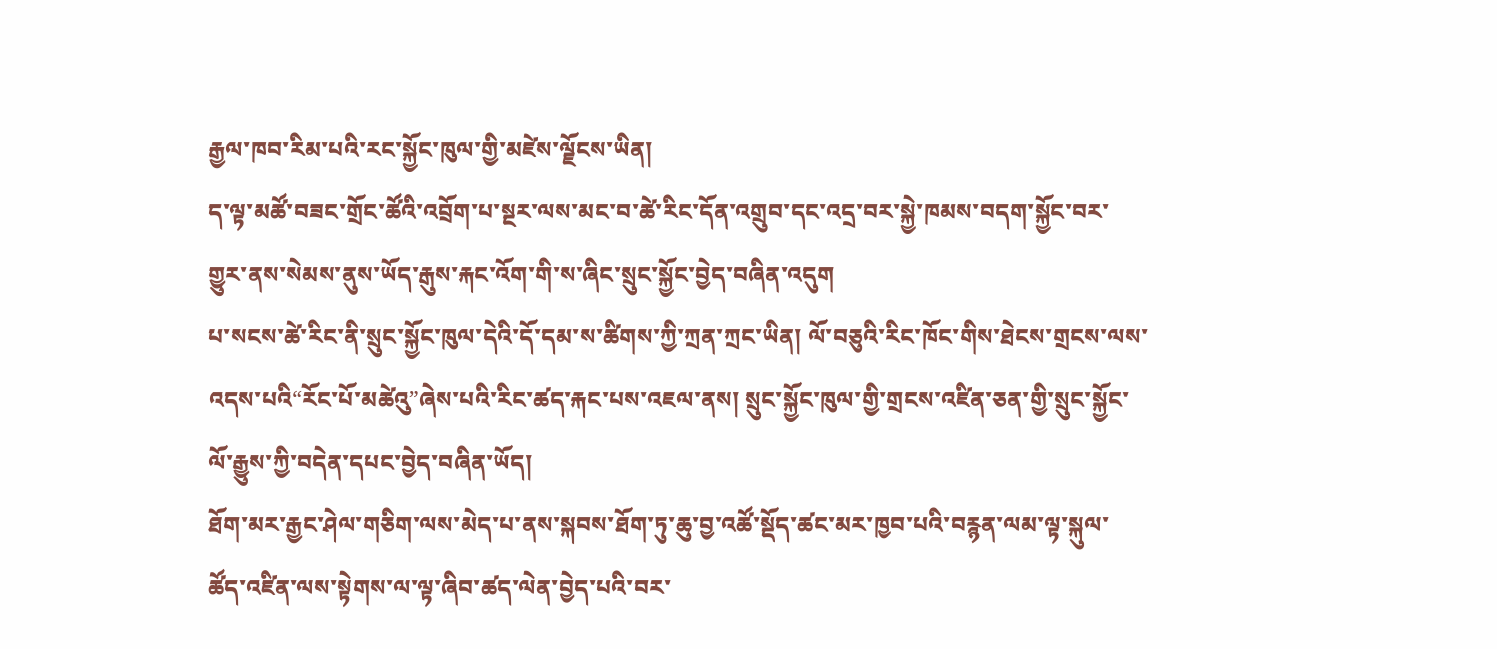རྒྱལ་ཁབ་རིམ་པའི་རང་སྐྱོང་ཁུལ་གྱི་མཛེས་ལྗོངས་ཡིན།
ད་ལྟ་མཚོ་བཟང་གྲོང་ཚོའི་འབྲོག་པ་སྔར་ལས་མང་བ་ཚེ་རིང་དོན་འགྲུབ་དང་འདྲ་བར་སྐྱེ་ཁམས་བདག་སྐྱོང་བར་གྱུར་ནས་སེམས་ནུས་ཡོད་རྒུས་རྐང་འོག་གི་ས་ཞིང་སྲུང་སྐྱོང་བྱེད་བཞིན་འདུག
པ་སངས་ཚེ་རིང་ནི་སྲུང་སྐྱོང་ཁུལ་དེའི་དོ་དམ་ས་ཚིགས་ཀྱི་ཀྲན་ཀྲང་ཡིན། ལོ་བཅུའི་རིང་ཁོང་གིས་ཐེངས་གྲངས་ལས་འདས་པའི“རོང་པོ་མཚེའུ”ཞེས་པའི་རིང་ཚད་རྐང་པས་འཇལ་ནས། སྲུང་སྐྱོང་ཁུལ་གྱི་གྲངས་འཛིན་ཅན་གྱི་སྲུང་སྐྱོང་ལོ་རྒྱུས་ཀྱི་བདེན་དཔང་བྱེད་བཞིན་ཡོད།
ཐོག་མར་རྒྱང་ཤེལ་གཅིག་ལས་མེད་པ་ནས་སྐབས་ཐོག་ཏུ་ཆུ་བྱ་འཚོ་སྡོད་ཚང་མར་ཁྱབ་པའི་བརྙན་ལམ་ལྟ་སྐུལ་ཚོད་འཛིན་ལས་སྟེགས་ལ་ལྟ་ཞིབ་ཚད་ལེན་བྱེད་པའི་བར་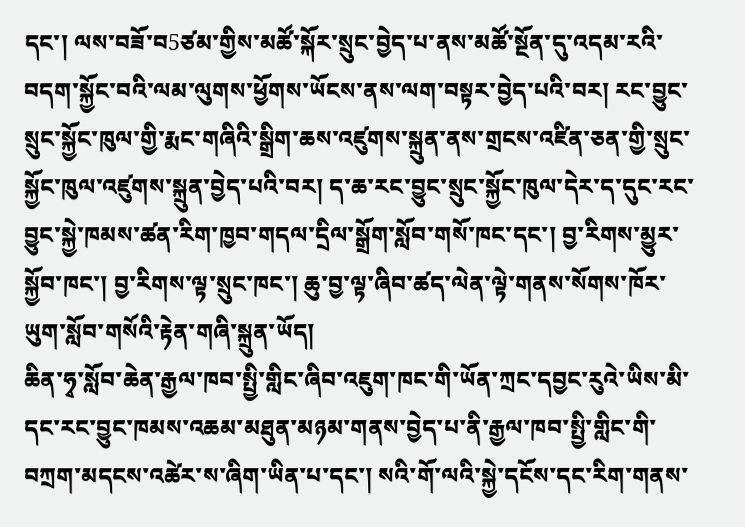དང་། ལས་བཟོ་བ5ཙམ་གྱིས་མཚོ་སྐོར་སྲུང་བྱེད་པ་ནས་མཚོ་སྔོན་དུ་འདམ་རའི་བདག་སྐྱོང་བའི་ལམ་ལུགས་ཕྱོགས་ཡོངས་ནས་ལག་བསྟར་བྱེད་པའི་བར། རང་བྱུང་སྲུང་སྐྱོང་ཁུལ་གྱི་རྨང་གཞིའི་སྒྲིག་ཆས་འཛུགས་སྐྲུན་ནས་གྲངས་འཛིན་ཅན་གྱི་སྲུང་སྐྱོང་ཁུལ་འཛུགས་སྐྲུན་བྱེད་པའི་བར། ད་ཆ་རང་བྱུང་སྲུང་སྐྱོང་ཁུལ་དེར་ད་དུང་རང་བྱུང་སྐྱེ་ཁམས་ཚན་རིག་ཁྱབ་གདལ་དྲིལ་སྒྲོག་སློབ་གསོ་ཁང་དང་། བྱ་རིགས་མྱུར་སྐྱོབ་ཁང་། བྱ་རིགས་ལྟ་སྲུང་ཁང་། ཆུ་བྱ་ལྟ་ཞིབ་ཚད་ལེན་ལྟེ་གནས་སོགས་ཁོར་ཡུག་སློབ་གསོའི་རྟེན་གཞི་སྐྲུན་ཡོད།
ཆིན་ཧྭ་སློབ་ཆེན་རྒྱལ་ཁབ་སྤྱི་གླིང་ཞིབ་འཇུག་ཁང་གི་ཡོན་ཀྲང་དབྱང་རུའེ་ཡིས་མི་དང་རང་བྱུང་ཁམས་འཆམ་མཐུན་མཉམ་གནས་བྱེད་པ་ནི་རྒྱལ་ཁབ་སྤྱི་གླིང་གི་བཀྲག་མདངས་འཚེར་ས་ཞིག་ཡིན་པ་དང་། སའི་གོ་ལའི་སྐྱེ་དངོས་དང་རིག་གནས་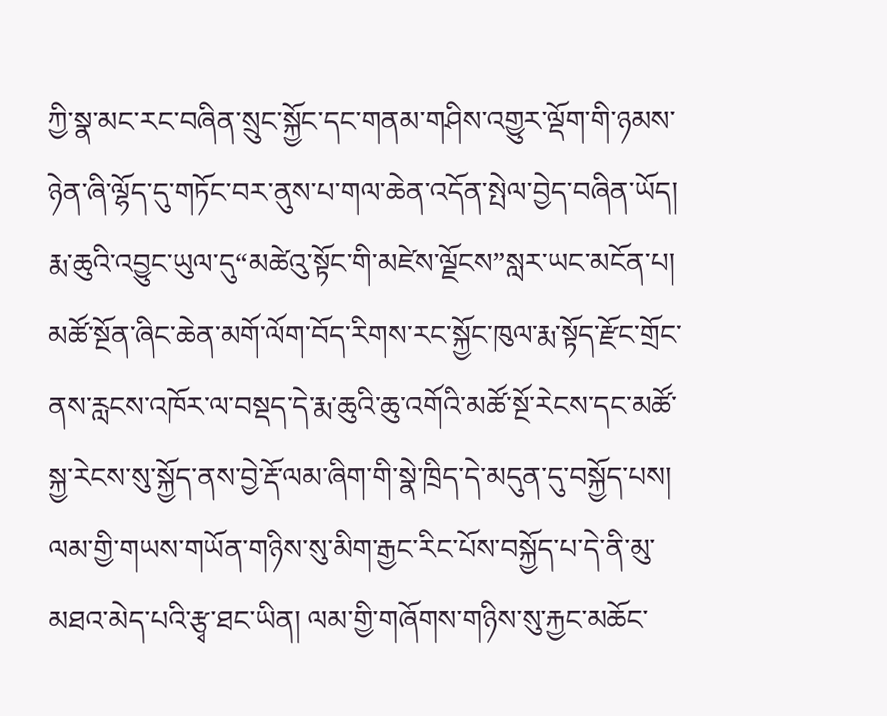ཀྱི་སྣ་མང་རང་བཞིན་སྲུང་སྐྱོང་དང་གནམ་གཤིས་འགྱུར་ལྡོག་གི་ཉམས་ཉེན་ཞི་ལྷོད་དུ་གཏོང་བར་ནུས་པ་གལ་ཆེན་འདོན་སྤེལ་བྱེད་བཞིན་ཡོད།
རྨ་ཆུའི་འབྱུང་ཡུལ་དུ“མཚེའུ་སྟོང་གི་མཛེས་ལྗོངས”སླར་ཡང་མངོན་པ།
མཚོ་སྔོན་ཞིང་ཆེན་མགོ་ལོག་བོད་རིགས་རང་སྐྱོང་ཁུལ་རྨ་སྟོད་རྫོང་གྲོང་ནས་རླངས་འཁོར་ལ་བསྡད་དེ་རྨ་ཆུའི་ཆུ་འགོའི་མཚོ་སྔོ་རེངས་དང་མཚོ་སྐྱ་རེངས་སུ་སྐྱོད་ནས་བྱེ་རྡོ་ལམ་ཞིག་གི་སྣེ་ཁྲིད་དེ་མདུན་དུ་བསྐྱོད་པས། ལམ་གྱི་གཡས་གཡོན་གཉིས་སུ་མིག་རྒྱང་རིང་པོས་བསྐྱོད་པ་དེ་ནི་མུ་མཐའ་མེད་པའི་རྩྭ་ཐང་ཡིན། ལམ་གྱི་གཞོགས་གཉིས་སུ་རྐྱང་མཆོང་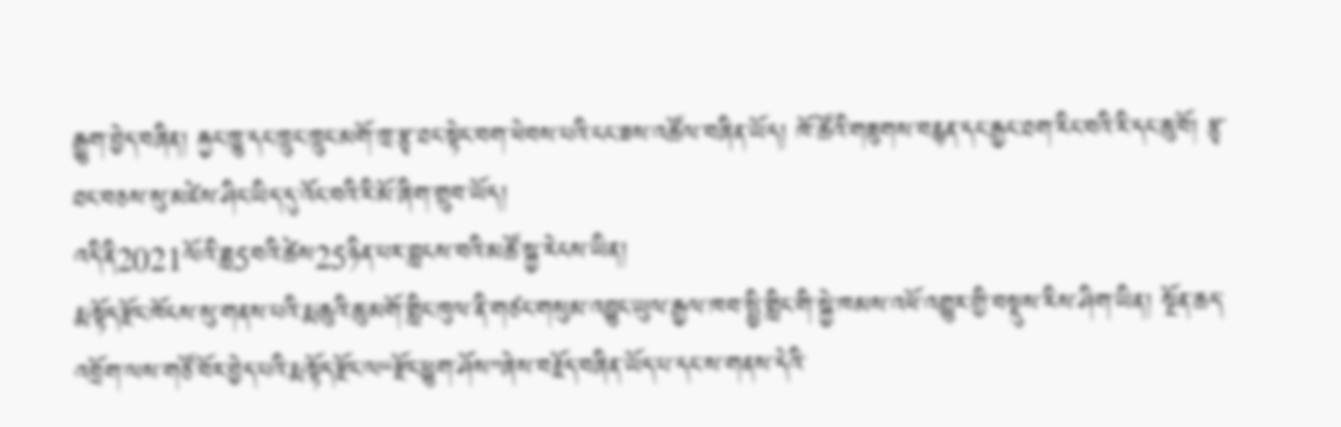རྒྱུག་བྱེད་བཞིན། རྐྱང་ཁྱུ་དང་ཁྲུང་ཁྲུང་མགོ་ཁྲ་རྩྭ་ཐང་སྟེང་བག་ཕེབས་པའི་ངང་ཟས་འཚོལ་བཞིན་ཡོད། ཁོ་ཚོའི་གཟུགས་བརྙན་དང་རྒྱང་ཐག་རིང་བའི་རི་དང་ཆུ་བོ། རྩྭ་ཐང་བཅས་སུ་མཛེས་ཤིང་ཡིད་དུ་འོང་བའི་རི་མོ་ཞིག་གྲུབ་ཡོད།
འདི་ནི2021ལོའི་ཟླ5བའི་ཚེས25ཉིན་པར་བླངས་བའི་མཚོ་སྐྱ་རེངས་ཡིན།
རྨ་སྟོད་རྫོང་ཁོངས་སུ་གནས་པའི་རྨ་ཆུའི་ཆུ་མགོ་གླིང་ཁུལ་ནི་གཙང་གསུམ་འབྱུང་ཡུལ་རྒྱལ་ཁབ་སྤྱི་གླིང་གི་སྐྱེ་ཁམས་འཕོ་འགྱུར་གྱི་བསྡུས་རིས་ཤིག་ཡིན། སྔོན་ཆད་འབྲོག་ལས་གཙོ་བོར་བྱེད་པའི་རྨ་སྟོད་རྫོང་ལ“རྫོང་ཕྱུག་ཤོས”ཞེས་བརྗོད་བཞིན་ཡོད་པ་དང་ས་གནས་དེའི་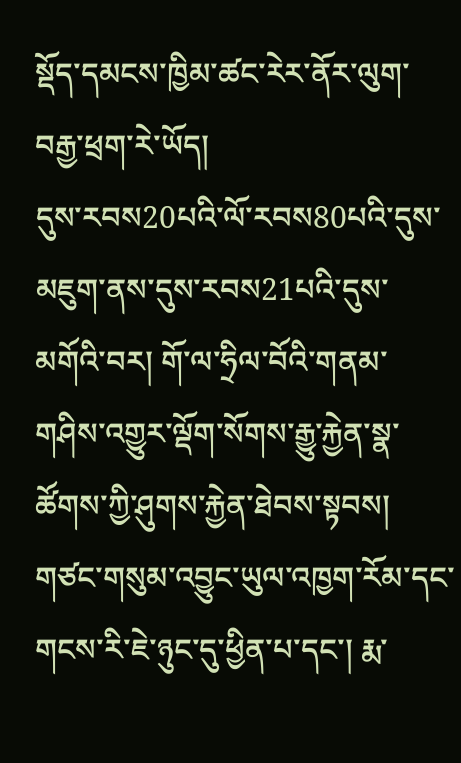སྡོད་དམངས་ཁྱིམ་ཚང་རེར་ནོར་ལུག་བརྒྱ་ཕྲག་རེ་ཡོད།
དུས་རབས20པའི་ལོ་རབས80པའི་དུས་མཇུག་ནས་དུས་རབས21པའི་དུས་མགོའི་བར། གོ་ལ་ཧྲིལ་བོའི་གནམ་གཤིས་འགྱུར་ལྡོག་སོགས་རྒྱུ་རྐྱེན་སྣ་ཚོགས་ཀྱི་ཤུགས་རྐྱེན་ཐེབས་སྟབས། གཙང་གསུམ་འབྱུང་ཡུལ་འཁྱག་རོམ་དང་གངས་རི་ཇེ་ཉུང་དུ་ཕྱིན་པ་དང་། རྨ་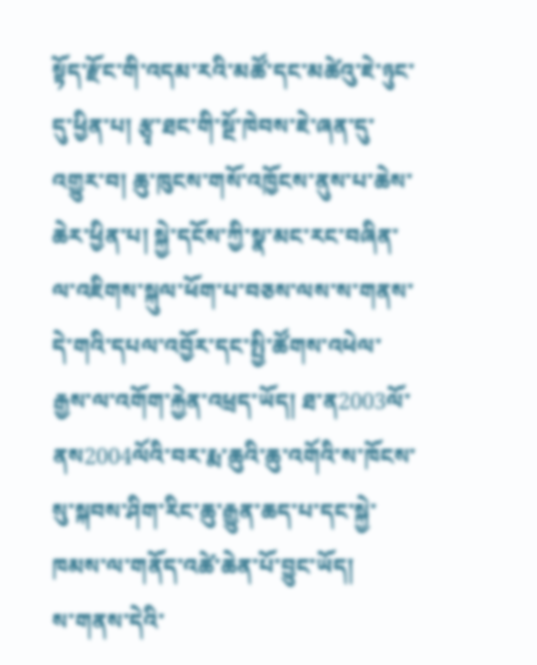སྟོད་རྫོང་གི་འདམ་རའི་མཚོ་དང་མཚེའུ་ཇེ་ཉུང་དུ་ཕྱིན་པ། རྩྭ་ཐང་གི་སྔོ་ཁེབས་ཇེ་ཞན་དུ་འགྱུར་བ། ཆུ་ཁུངས་གསོ་འཁྱོངས་ནུས་པ་ཆེས་ཆེར་ཕྱིན་པ། སྐྱེ་དངོས་ཀྱི་སྣ་མང་རང་བཞིན་ལ་འཇིགས་སྐུལ་ཕོག་པ་བཅས་ལས་ས་གནས་དེ་གའི་དཔལ་འབྱོར་དང་སྤྱི་ཚོགས་འཕེལ་རྒྱས་ལ་འགོག་རྐྱེན་འཕྲད་ཡོད། ཐ་ན2003ལོ་ནས2004ལོའི་བར་རྨ་ཆུའི་ཆུ་འགོའི་ས་ཁོངས་སུ་སྐབས་ཤིག་རིང་ཆུ་རྒྱུན་ཆད་པ་དང་སྐྱེ་ཁམས་ལ་གནོད་འཚེ་ཆེན་པོ་བྱུང་ཡོད།
ས་གནས་དེའི་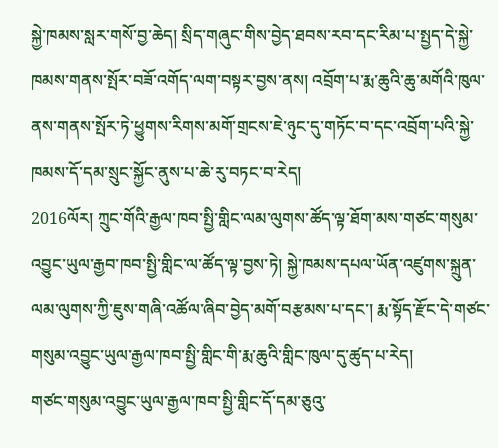སྐྱེ་ཁམས་སླར་གསོ་བྱ་ཆེད། སྲིད་གཞུང་གིས་བྱེད་ཐབས་རབ་དང་རིམ་པ་སྤྱད་དེ་སྐྱེ་ཁམས་གནས་སྤོར་བཟོ་འགོད་ལག་བསྟར་བྱས་ནས། འབྲོག་པ་རྨ་ཆུའི་ཆུ་མགོའི་ཁུལ་ནས་གནས་སྤོར་ཏེ་ཕྱུགས་རིགས་མགོ་གྲངས་ཇེ་ཉུང་དུ་གཏོང་བ་དང་འབྲོག་པའི་སྐྱེ་ཁམས་དོ་དམ་སྲུང་སྐྱོང་ནུས་པ་ཆེ་རུ་བཏང་བ་རེད།
2016ལོར། ཀྲུང་གོའི་རྒྱལ་ཁབ་སྤྱི་གླིང་ལམ་ལུགས་ཚོད་ལྟ་ཐོག་མས་གཙང་གསུམ་འབྱུང་ཡུལ་རྒྱབ་ཁབ་སྤྱི་གླིང་ལ་ཚོད་ལྟ་བྱས་ཏེ། སྐྱེ་ཁམས་དཔལ་ཡོན་འཛུགས་སྐྲུན་ལམ་ལུགས་ཀྱི་ཇུས་གཞི་འཚོལ་ཞིབ་བྱེད་མགོ་བརྩམས་པ་དང་། རྨ་སྟོད་རྫོང་དེ་གཙང་གསུམ་འབྱུང་ཡུལ་རྒྱལ་ཁབ་སྤྱི་གླིང་གི་རྨ་ཆུའི་གླིང་ཁུལ་དུ་ཚུད་པ་རེད།
གཙང་གསུམ་འབྱུང་ཡུལ་རྒྱལ་ཁབ་སྤྱི་གླིང་དོ་དམ་ཅུའུ་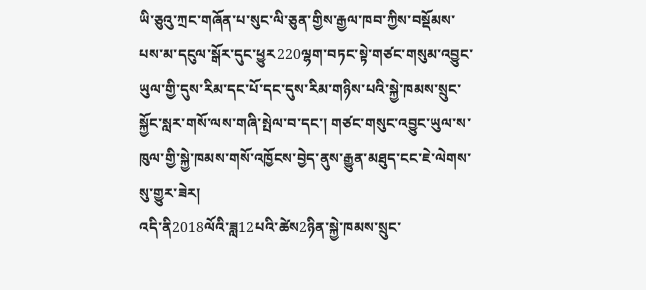ཡི་ཅུའུ་ཀྲང་གཞོན་པ་སུང་ལི་ཅུན་གྱིས་རྒྱལ་ཁབ་ཀྱིས་བསྡོམས་པས་མ་དངུལ་སྒོར་དུང་ཕྱུར220ལྷག་བཏང་སྟེ་གཙང་གསུམ་འབྱུང་ཡུལ་གྱི་དུས་རིམ་དང་པོ་དང་དུས་རིམ་གཉིས་པའི་སྐྱེ་ཁམས་སྲུང་སྐྱོང་སླར་གསོ་ལས་གཞི་སྤེལ་བ་དང་། གཙང་གསུང་འབྱུང་ཡུལ་ས་ཁུལ་གྱི་སྐྱེ་ཁམས་གསོ་འཁྱོངས་བྱེད་ནུས་རྒྱུན་མཐུད་ངང་ཇེ་ལེགས་སུ་གྱུར་ཟེར།
འདི་ནི2018ལོའི་ཟླ12པའི་ཚེས2ཉིན་སྐྱེ་ཁམས་སྲུང་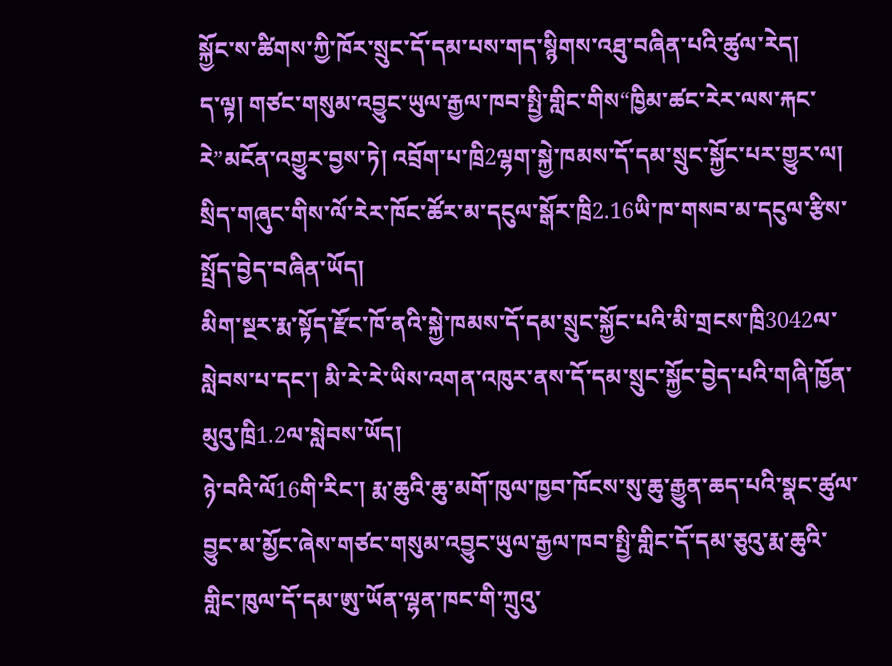སྐྱོང་ས་ཚིགས་ཀྱི་ཁོར་སྲུང་དོ་དམ་པས་གད་སྙིགས་འཐུ་བཞིན་པའི་ཚུལ་རེད།
ད་ལྟ། གཙང་གསུམ་འབྱུང་ཡུལ་རྒྱལ་ཁབ་སྤྱི་གླིང་གིས“ཁྱིམ་ཚང་རེར་ལས་རྐང་རེ”མངོན་འགྱུར་བྱས་ཏེ། འབྲོག་པ་ཁྲི2ལྷག་སྐྱེ་ཁམས་དོ་དམ་སྲུང་སྐྱོང་པར་གྱུར་ལ། སྲིད་གཞུང་གིས་ལོ་རེར་ཁོང་ཚོར་མ་དངུལ་སྒོར་ཁྲི2.16ཡི་ཁ་གསབ་མ་དངུལ་རྩིས་སྤྲོད་བྱེད་བཞིན་ཡོད།
མིག་སྔར་རྨ་སྟོད་རྫོང་ཁོ་ནའི་སྐྱེ་ཁམས་དོ་དམ་སྲུང་སྐྱོང་པའི་མི་གྲངས་ཁྲི3042ལ་སླེབས་པ་དང་། མི་རེ་རེ་ཡིས་འགན་འཁུར་ནས་དོ་དམ་སྲུང་སྐྱོང་བྱེད་པའི་གཞི་ཁྱོན་མུའུ་ཁྲི1.2ལ་སླེབས་ཡོད།
ཉེ་བའི་ལོ16གི་རིང་། རྨ་ཆུའི་ཆུ་མགོ་ཁུལ་ཁྱབ་ཁོངས་སུ་ཆུ་རྒྱུན་ཆད་པའི་སྣང་ཚུལ་བྱུང་མ་མྱོང་ཞེས་གཙང་གསུམ་འབྱུང་ཡུལ་རྒྱལ་ཁབ་སྤྱི་གླིང་དོ་དམ་ཅུའུ་རྨ་ཆུའི་གླིང་ཁུལ་དོ་དམ་ཨུ་ཡོན་ལྷན་ཁང་གི་ཀྲུའུ་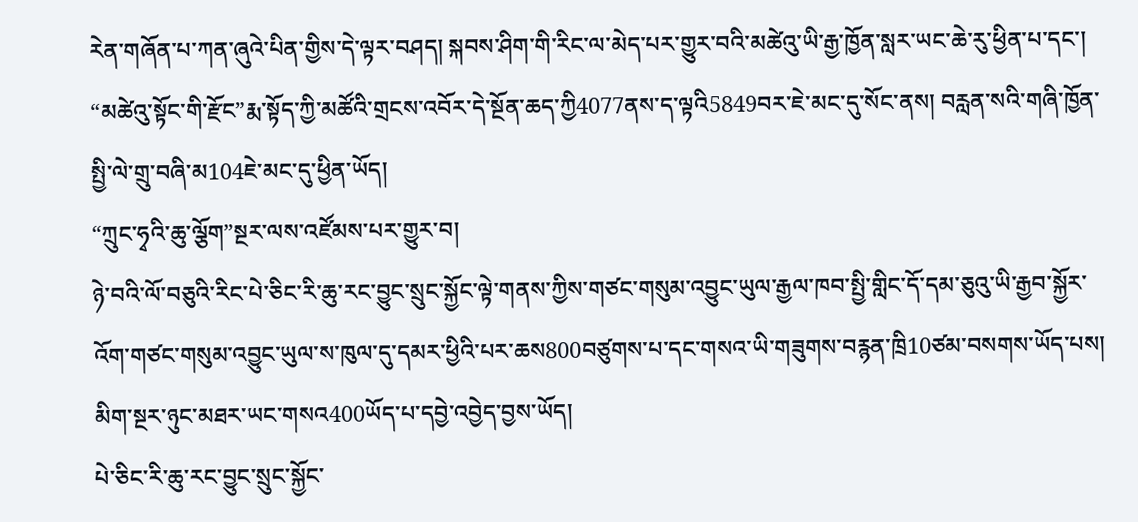རེན་གཞོན་པ་ཀན་ཞུའེ་པིན་གྱིས་དེ་ལྟར་བཤད། སྐབས་ཤིག་གི་རིང་ལ་མེད་པར་གྱུར་བའི་མཚེའུ་ཡི་རྒྱ་ཁྱོན་སླར་ཡང་ཆེ་རུ་ཕྱིན་པ་དང་། “མཚེའུ་སྟོང་གི་རྫོང”རྨ་སྟོད་ཀྱི་མཚོའི་གྲངས་འབོར་དེ་སྔོན་ཆད་ཀྱི4077ནས་ད་ལྟའི5849བར་ཇེ་མང་དུ་སོང་ནས། བརླན་སའི་གཞི་ཁྱོན་སྤྱི་ལེ་གྲུ་བཞི་མ104ཇེ་མང་དུ་ཕྱིན་ཡོད།
“ཀྲུང་ཧྭའི་ཆུ་ལྕོག”སྔར་ལས་འཛོམས་པར་གྱུར་བ།
ཉེ་བའི་ལོ་བཅུའི་རིང་པེ་ཅིང་རི་ཆུ་རང་བྱུང་སྲུང་སྐྱོང་ལྟེ་གནས་ཀྱིས་གཙང་གསུམ་འབྱུང་ཡུལ་རྒྱལ་ཁབ་སྤྱི་གླིང་དོ་དམ་ཅུའུ་ཡི་རྒྱབ་སྐྱོར་འོག་གཙང་གསུམ་འབྱུང་ཡུལ་ས་ཁུལ་དུ་དམར་ཕྱིའི་པར་ཆས800བཙུགས་པ་དང་གསའ་ཡི་གཟུགས་བརྙན་ཁྲི10ཙམ་བསགས་ཡོད་པས། མིག་སྔར་ཉུང་མཐར་ཡང་གསའ400ཡོད་པ་དབྱེ་འབྱེད་བྱས་ཡོད།
པེ་ཅིང་རི་ཆུ་རང་བྱུང་སྲུང་སྐྱོང་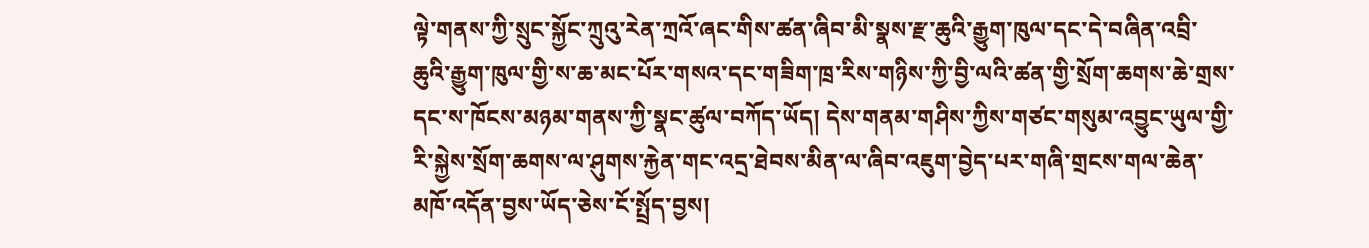ལྟེ་གནས་ཀྱི་སྲུང་སྐྱོང་ཀྲུའུ་རེན་ཀྲའོ་ཞང་གིས་ཚན་ཞིབ་མི་སྣས་རྫ་ཆུའི་རྒྱུག་ཁུལ་དང་དེ་བཞིན་འབྲི་ཆུའི་རྒྱུག་ཁུལ་གྱི་ས་ཆ་མང་པོར་གསའ་དང་གཟིག་ཁྲ་རིས་གཉིས་ཀྱི་བྱི་ལའི་ཚན་གྱི་སྲོག་ཆགས་ཆེ་གྲས་དང་ས་ཁོངས་མཉམ་གནས་ཀྱི་སྣང་ཚུལ་བཀོད་ཡོད། དེས་གནམ་གཤིས་ཀྱིས་གཙང་གསུམ་འབྱུང་ཡུལ་གྱི་རི་སྐྱེས་སྲོག་ཆགས་ལ་ཤུགས་རྐྱེན་གང་འདྲ་ཐེབས་མིན་ལ་ཞིབ་འཇུག་བྱེད་པར་གཞི་གྲངས་གལ་ཆེན་མཁོ་འདོན་བྱས་ཡོད་ཅེས་ངོ་སྤྲོད་བྱས།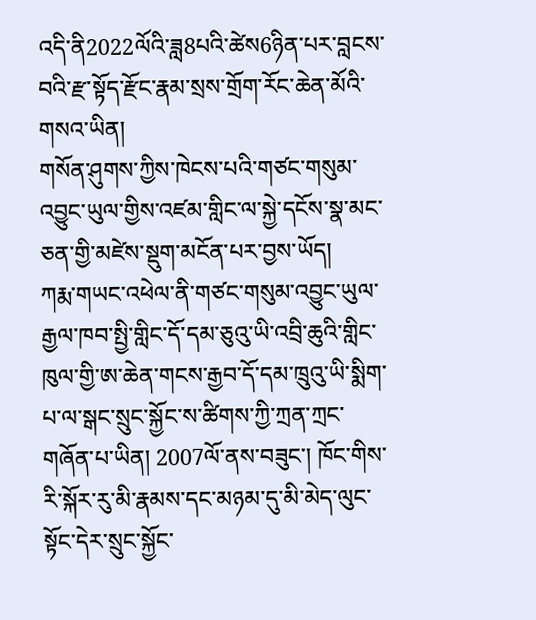འདི་ནི2022ལོའི་ཟླ8པའི་ཚེས6ཉིན་པར་བླངས་བའི་རྫ་སྟོད་རྫོང་རྣམ་སྲས་གྲོག་རོང་ཆེན་མོའི་གསའ་ཡིན།
གསོན་ཤུགས་ཀྱིས་ཁེངས་པའི་གཙང་གསུམ་འབྱུང་ཡུལ་གྱིས་འཛམ་གླིང་ལ་སྐྱེ་དངོས་སྣ་མང་ཅན་གྱི་མཛེས་སྡུག་མངོན་པར་བྱས་ཡོད།
ཀརྨ་གཡང་འཕེལ་ནི་གཙང་གསུམ་འབྱུང་ཡུལ་རྒྱལ་ཁབ་སྤྱི་གླིང་དོ་དམ་ཅུའུ་ཡི་འབྲི་ཆུའི་གླིང་ཁུལ་གྱི་ཨ་ཆེན་གངས་རྒྱབ་དོ་དམ་ཁྲུའུ་ཡི་སྨིག་པ་ལ་སྒང་སྲུང་སྐྱོང་ས་ཚིགས་ཀྱི་ཀྲན་ཀྲང་གཞོན་པ་ཡིན། 2007ལོ་ནས་བཟུང་། ཁོང་གིས་རི་སྐོར་རུ་མི་རྣམས་དང་མཉམ་དུ་མི་མེད་ལུང་སྟོང་དེར་སྲུང་སྐྱོང་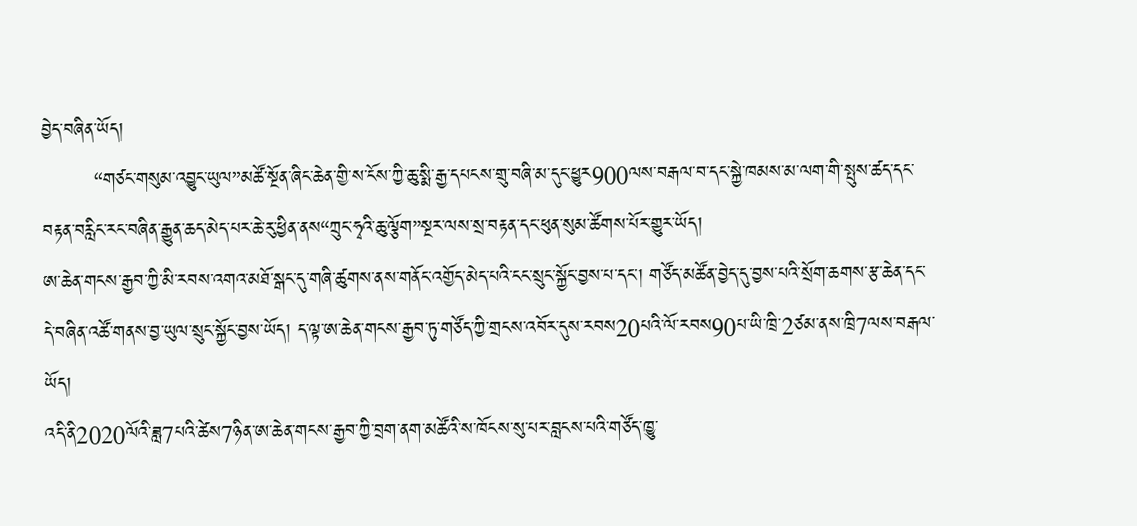བྱེད་བཞིན་ཡོད།
        “གཙང་གསུམ་འབྱུང་ཡུལ”མཚོ་སྔོན་ཞིང་ཆེན་གྱི་ས་ངོས་ཀྱི་ཆུ་སྨི་རྒྱ་དཔངས་གྲུ་བཞི་མ་དུང་ཕྱུར900ལས་བརྒལ་བ་དང་སྐྱེ་ཁམས་མ་ལག་གི་སྤུས་ཚད་དང་བརྟན་བརླིང་རང་བཞིན་རྒྱུན་ཆད་མེད་པར་ཆེ་རུ་ཕྱིན་ནས“ཀྲུང་ཧྭའི་ཆུ་ལྕོག”སྔར་ལས་སྲ་བརྟན་དང་ཕུན་སུམ་ཚོགས་པོར་གྱུར་ཡོད།
ཨ་ཆེན་གངས་རྒྱབ་ཀྱི་མི་རབས་འགའ་མཐོ་སྒང་དུ་གཞི་ཚུགས་ནས་གནོང་འགྱོད་མེད་པའི་ངང་སྲུང་སྐྱོང་བྱས་པ་དང་། གཙོད་མཚོན་བྱེད་དུ་བྱས་པའི་སྲོག་ཆགས་རྩ་ཆེན་དང་དེ་བཞིན་འཚོ་གནས་བྱ་ཡུལ་སྲུང་སྐྱོང་བྱས་ཡོད། ད་ལྟ་ཨ་ཆེན་གངས་རྒྱབ་ཏུ་གཙོད་ཀྱི་གྲངས་འབོར་དུས་རབས20པའི་ལོ་རབས90པ་ཡི་ཁྲི་2ཙམ་ནས་ཁྲི7ལས་བརྒལ་ཡོད།
འདི་ནི2020ལོའི་ཟླ7པའི་ཚེས7ཉིན་ཨ་ཆེན་གངས་རྒྱབ་ཀྱི་བྲག་ནག་མཚོའི་ས་ཁོངས་སུ་པར་བླངས་པའི་གཙོད་ཁྱུ་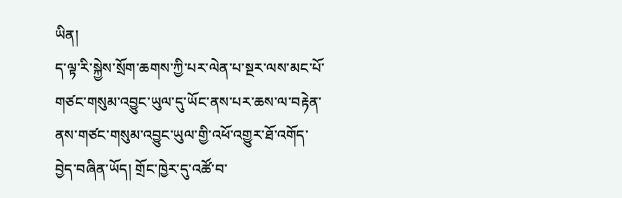ཡིན།
ད་ལྟ་རི་སྐྱེས་སྲོག་ཆགས་ཀྱི་པར་ལེན་པ་སྔར་ལས་མང་པོ་གཙང་གསུམ་འབྱུང་ཡུལ་དུ་ཡོང་ནས་པར་ཆས་ལ་བརྟེན་ནས་གཙང་གསུམ་འབྱུང་ཡུལ་གྱི་འཕོ་འགྱུར་ཐོ་འགོད་བྱེད་བཞིན་ཡོད། གྲོང་ཁྱེར་དུ་འཚོ་བ་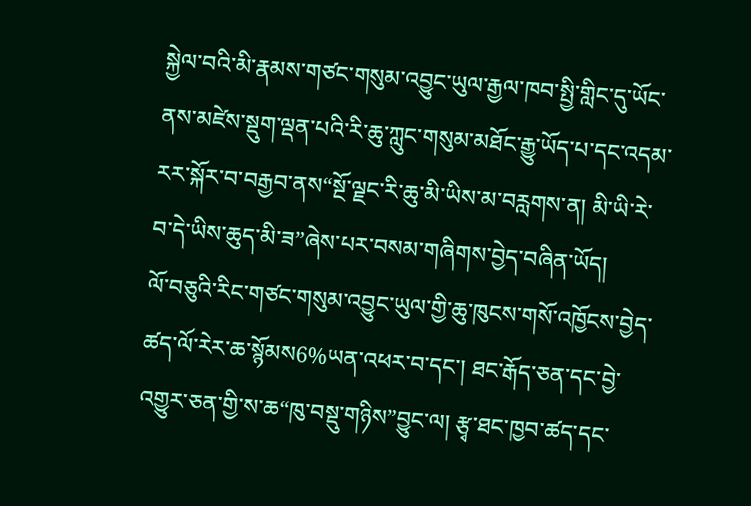སྐྱེལ་བའི་མི་རྣམས་གཙང་གསུམ་འབྱུང་ཡུལ་རྒྱལ་ཁབ་སྤྱི་གླིང་དུ་ཡོང་ནས་མཛེས་སྡུག་ལྡན་པའི་རི་ཆུ་ཀླུང་གསུམ་མཐོང་རྒྱུ་ཡོད་པ་དང་འདམ་རར་སྐོར་བ་བརྒྱབ་ནས“སྔོ་ལྗང་རི་ཆུ་མི་ཡིས་མ་བརླགས་ན། མི་ཡི་རེ་བ་དེ་ཡིས་ཆུད་མི་ཟ”ཞེས་པར་བསམ་གཞིགས་བྱེད་བཞིན་ཡོད།
ལོ་བཅུའི་རིང་གཙང་གསུམ་འབྱུང་ཡུལ་གྱི་ཆུ་ཁུངས་གསོ་འཁྱོངས་བྱེད་ཚད་ལོ་རེར་ཆ་སྙོམས6%ཡན་འཕར་བ་དང་། ཐང་རྒོད་ཅན་དང་བྱེ་འགྱུར་ཅན་གྱི་ས་ཆ“ཁུ་བསྡུ་གཉིས”བྱུང་ལ། རྩྭ་ཐང་ཁྱབ་ཚད་དང་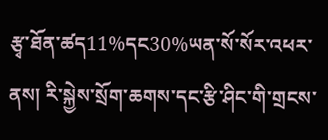རྩྭ་ཐོན་ཚད11%དང30%ཡན་སོ་སོར་འཕར་ནས། རི་སྐྱེས་སྲོག་ཆགས་དང་རྩི་ཤིང་གི་གྲངས་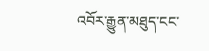འབོར་རྒྱུན་མཐུད་ངང་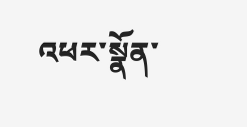འཕར་སྣོན་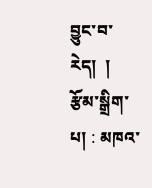བྱུང་བ་རེད།  །
རྩོམ་སྒྲིག་པ། : མཁའ་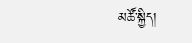མཚོ་སྐྱིད།